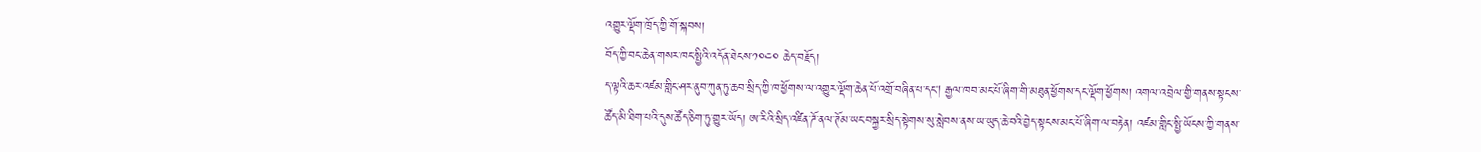འགྱུར་ལྡོག་ཁྲོད་ཀྱི་གོ་སྐབས།
བོད་ཀྱི་བང་ཆེན་གསར་ཁང་སྤྱིའི་འདོན་ཐེངས་༡༠༤༠ ཆེད་བརྗོད།
ད་ལྟའི་ཆར་འཛམ་གླིང་ཤར་ནུབ་ཀུན་ཏུ་ཆབ་སྲིད་ཀྱི་ཁ་ཕྱོགས་ལ་འགྱུར་ལྡོག་ཆེན་པོ་འགྲོ་བཞིན་པ་དང། རྒྱལ་ཁབ་མང་པོ་ཞིག་གི་མཐུན་ཕྱོགས་དང་ལྡོག་ཕྱོགས། འགལ་འབྲེལ་གྱི་གནས་སྟངས་ཚོད་མི་ཐིག་པའི་དུས་ཚོད་ཅིག་ཏུ་གྱུར་ཡོད། ཨ་རིའི་སྲིད་འཛིན་ཌོ་ནལ་ཊོམ་ཡང་བསྐྱར་སྲིད་སྟེགས་སུ་སླེབས་ནས་ཡ་ཡུད་ཆེ་བའི་བྱེད་སྟངས་མང་པོ་ཞིག་ལ་བརྟེན། འཛམ་གླིང་སྤྱི་ཡོངས་ཀྱི་གནས་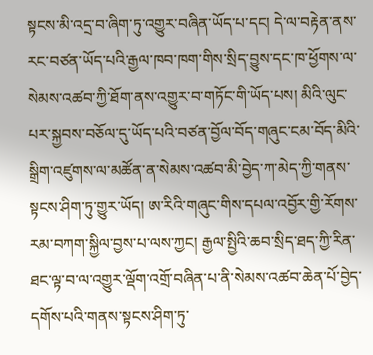སྟངས་མི་འདྲ་བ་ཞིག་ཏུ་འགྱུར་བཞིན་ཡོད་པ་དང། དེ་ལ་བརྟེན་ནས་རང་བཙན་ཡོད་པའི་རྒྱལ་ཁབ་ཁག་གིས་སྲིད་བྱུས་དང་ཁ་ཕྱོགས་ལ་སེམས་འཚབ་ཀྱི་ཐོག་ནས་འགྱུར་བ་གཏོང་གི་ཡོད་པས། མིའི་ལུང་པར་སྐྱབས་བཅོལ་དུ་ཡོད་པའི་བཙན་བྱོལ་བོད་གཞུང་ངམ་བོད་མིའི་སྒྲིག་འཛུགས་ལ་མཚོན་ན་སེམས་འཚབ་མི་བྱེད་ཀ་མེད་ཀྱི་གནས་སྟངས་ཤིག་ཏུ་གྱུར་ཡོད། ཨ་རིའི་གཞུང་གིས་དཔལ་འབྱོར་གྱི་རོགས་རམ་བཀག་སྐྱིལ་བྱས་པ་ལས་ཀྱང། རྒྱལ་སྤྱིའི་ཆབ་སྲིད་ཐད་ཀྱི་རིན་ཐང་ལྟ་བ་ལ་འགྱུར་ལྡོག་འགྲོ་བཞིན་པ་ནི་སེམས་འཚབ་ཆེན་པོ་བྱེད་དགོས་པའི་གནས་སྟངས་ཤིག་ཏུ་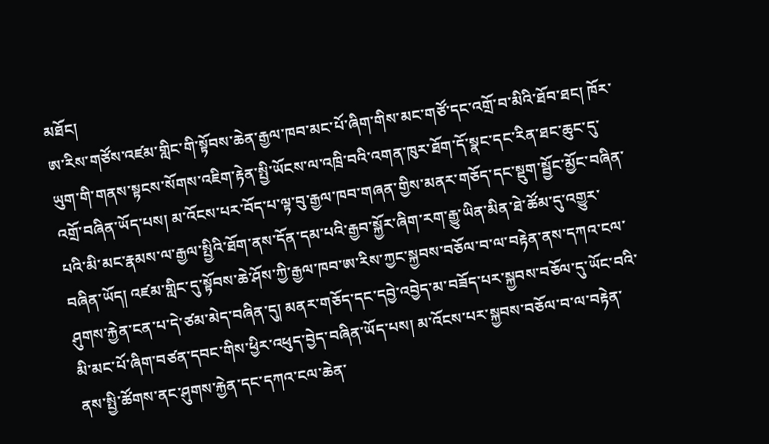མཐོང།
ཨ་རིས་གཙོས་འཛམ་གླིང་གི་སྟོབས་ཆེན་རྒྱལ་ཁབ་མང་པོ་ཞིག་གིས་མང་གཙོ་དང་འགྲོ་བ་མིའི་ཐོབ་ཐང། ཁོར་ཡུག་གི་གནས་སྟངས་སོགས་འཇིག་རྟེན་སྤྱི་ཡོངས་ལ་འཁྲི་བའི་འགན་ཁུར་ཐོག་དོ་སྣང་དང་རིན་ཐང་ཆུང་དུ་འགྲོ་བཞིན་ཡོད་པས། མ་འོངས་པར་བོད་པ་ལྟ་བུ་རྒྱལ་ཁབ་གཞན་གྱིས་མནར་གཅོད་དང་སྡུག་སྦྱོང་མྱོང་བཞིན་པའི་མི་མང་རྣམས་ལ་རྒྱལ་སྤྱིའི་ཐོག་ནས་དོན་དམ་པའི་རྒྱབ་སྐྱོར་ཞིག་རག་རྒྱུ་ཡིན་མིན་ཐེ་ཚོམ་དུ་འགྱུར་བཞིན་ཡོད། འཛམ་གླིང་དུ་སྟོབས་ཆེ་ཤོས་ཀྱི་རྒྱལ་ཁབ་ཨ་རིས་ཀྱང་སྐྱབས་བཅོལ་བ་ལ་བརྟེན་ནས་དཀའ་ངལ་ཤུགས་རྐྱེན་ངན་པ་དེ་ཙམ་མེད་བཞིན་དུ། མནར་གཅོད་དང་དབྱེ་འབྱེད་མ་བཟོད་པར་སྐྱབས་བཅོལ་དུ་ཡོང་བའི་མི་མང་པོ་ཞིག་བཙན་དབང་གིས་ཕྱིར་འཕུད་བྱེད་བཞིན་ཡོད་པས། མ་འོངས་པར་སྐྱབས་བཅོལ་བ་ལ་བརྟེན་ནས་སྤྱི་ཚོགས་ནང་ཤུགས་རྐྱེན་དང་དཀའ་ངལ་ཆེན་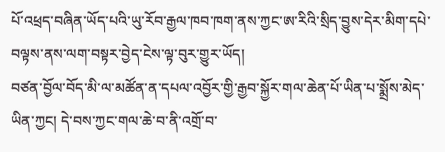པོ་འཕྲད་བཞིན་ཡོད་པའི་ཡུ་རོབ་རྒྱལ་ཁབ་ཁག་ནས་ཀྱང་ཨ་རིའི་སྲིད་བྱུས་དེར་མིག་དཔེ་བལྟས་ནས་ལག་བསྟར་བྱེད་ངེས་ལྟ་བུར་གྱུར་ཡོད།
བཙན་བྱོལ་བོད་མི་ལ་མཚོན་ན་དཔལ་འབྱོར་གྱི་རྒྱབ་སྐྱོར་གལ་ཆེན་པོ་ཡིན་པ་སྨྲོས་མེད་ཡིན་ཀྱང། དེ་བས་ཀྱང་གལ་ཆེ་བ་ནི་འགྲོ་བ་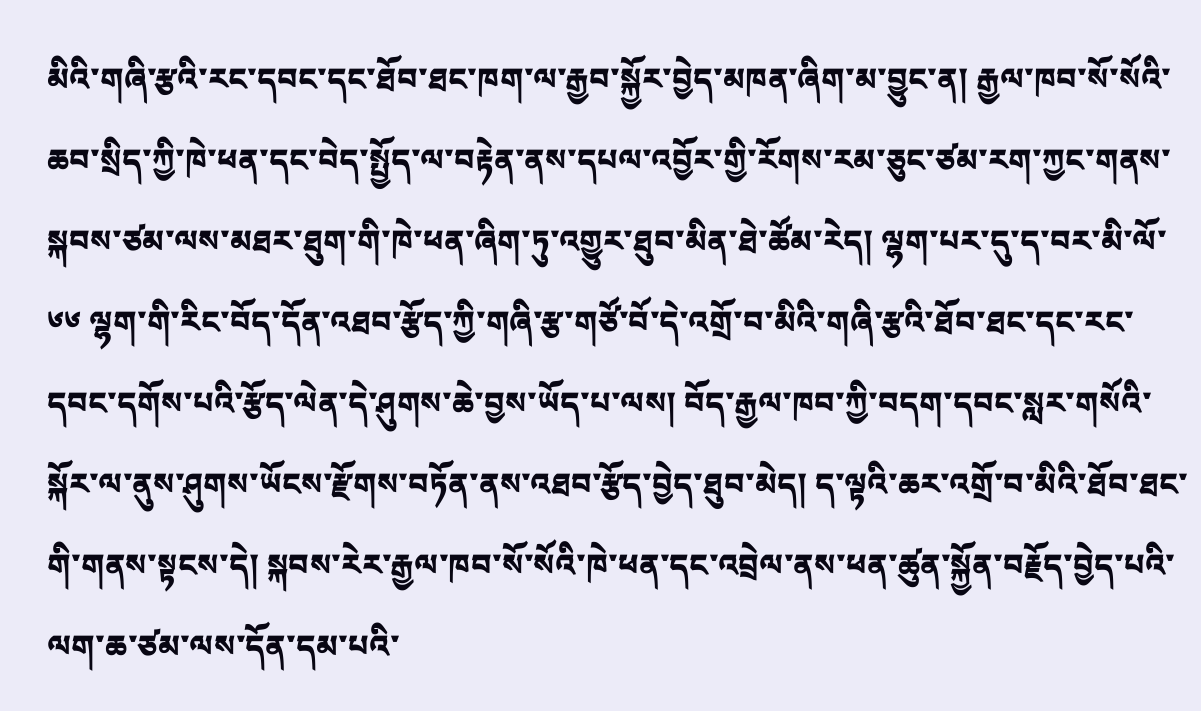མིའི་གཞི་རྩའི་རང་དབང་དང་ཐོབ་ཐང་ཁག་ལ་རྒྱབ་སྐྱོར་བྱེད་མཁན་ཞིག་མ་བྱུང་ན། རྒྱལ་ཁབ་སོ་སོའི་ཆབ་སྲིད་ཀྱི་ཁེ་ཕན་དང་བེད་སྤྱོད་ལ་བརྟེན་ནས་དཔལ་འབྱོར་གྱི་རོགས་རམ་ཅུང་ཙམ་རག་ཀྱང་གནས་སྐབས་ཙམ་ལས་མཐར་ཐུག་གི་ཁེ་ཕན་ཞིག་ཏུ་འགྱུར་ཐུབ་མིན་ཐེ་ཚོམ་རེད། ལྷག་པར་དུ་ད་བར་མི་ལོ་༦༦ ལྷག་གི་རིང་བོད་དོན་འཐབ་རྩོད་ཀྱི་གཞི་རྩ་གཙོ་བོ་དེ་འགྲོ་བ་མིའི་གཞི་རྩའི་ཐོབ་ཐང་དང་རང་དབང་དགོས་པའི་རྩོད་ལེན་དེ་ཤུགས་ཆེ་བྱས་ཡོད་པ་ལས། བོད་རྒྱལ་ཁབ་ཀྱི་བདག་དབང་སླར་གསོའི་སྐོར་ལ་ནུས་ཤུགས་ཡོངས་རྫོགས་བཏོན་ནས་འཐབ་རྩོད་བྱེད་ཐུབ་མེད། ད་ལྟའི་ཆར་འགྲོ་བ་མིའི་ཐོབ་ཐང་གི་གནས་སྟངས་དེ། སྐབས་རེར་རྒྱལ་ཁབ་སོ་སོའི་ཁེ་ཕན་དང་འབྲེལ་ནས་ཕན་ཚུན་སྐྱོན་བརྗོད་བྱེད་པའི་ལག་ཆ་ཙམ་ལས་དོན་དམ་པའི་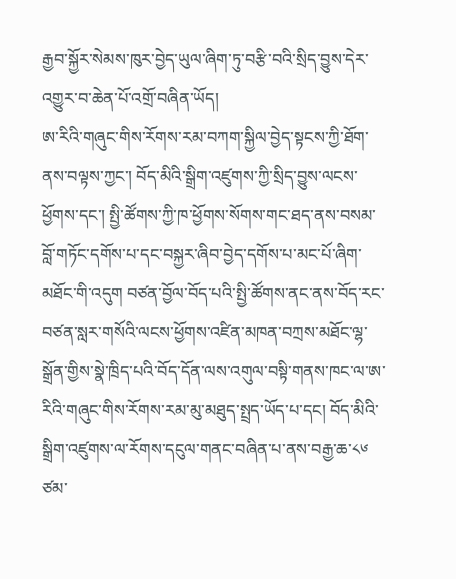རྒྱབ་སྐྱོར་སེམས་ཁུར་བྱེད་ཡུལ་ཞིག་ཏུ་བརྩི་བའི་སྲིད་བྱུས་དེར་འགྱུར་བ་ཆེན་པོ་འགྲོ་བཞིན་ཡོད།
ཨ་རིའི་གཞུང་གིས་རོགས་རམ་བཀག་སྐྱིལ་བྱེད་སྟངས་ཀྱི་ཐོག་ནས་བལྟས་ཀྱང་། བོད་མིའི་སྒྲིག་འཛུགས་ཀྱི་སྲིད་བྱུས་ལངས་ཕྱོགས་དང་། སྤྱི་ཚོགས་ཀྱི་ཁ་ཕྱོགས་སོགས་གང་ཐད་ནས་བསམ་བློ་གཏོང་དགོས་པ་དང་བསྐྱར་ཞིབ་བྱེད་དགོས་པ་མང་པོ་ཞིག་མཐོང་གི་འདུག བཙན་བྱོལ་བོད་པའི་སྤྱི་ཚོགས་ནང་ནས་བོད་རང་བཙན་སླར་གསོའི་ལངས་ཕྱོགས་འཛིན་མཁན་བཀྲས་མཐོང་ལྷ་སྒྲོན་གྱིས་སྣེ་ཁྲིད་པའི་བོད་དོན་ལས་འགུལ་བསྟི་གནས་ཁང་ལ་ཨ་རིའི་གཞུང་གིས་རོགས་རམ་མུ་མཐུད་སྤྲད་ཡོད་པ་དང། བོད་མིའི་སྒྲིག་འཛུགས་ལ་རོགས་དངུལ་གནང་བཞིན་པ་ནས་བརྒྱ་ཆ་༨༦ ཙམ་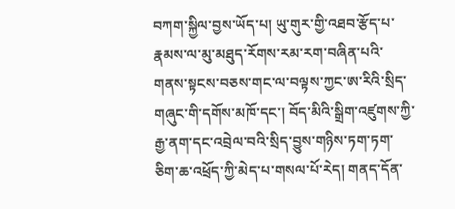བཀག་སྐྱིལ་བྱས་ཡོད་པ། ཡུ་གུར་གྱི་འཐབ་རྩོད་པ་རྣམས་ལ་མུ་མཐུད་རོགས་རམ་རག་བཞིན་པའི་གནས་སྟངས་བཅས་གང་ལ་བལྟས་ཀྱང་ཨ་རིའི་སྲིད་གཞུང་གི་དགོས་མཁོ་དང་། བོད་མིའི་སྒྲིག་འཛུགས་ཀྱི་རྒྱ་ནག་དང་འབྲེལ་བའི་སྲིད་བྱུས་གཉིས་ཏག་ཏག་ཅིག་ཆ་འཕྲོད་ཀྱི་མེད་པ་གསལ་པོ་རེད། གནད་དོན་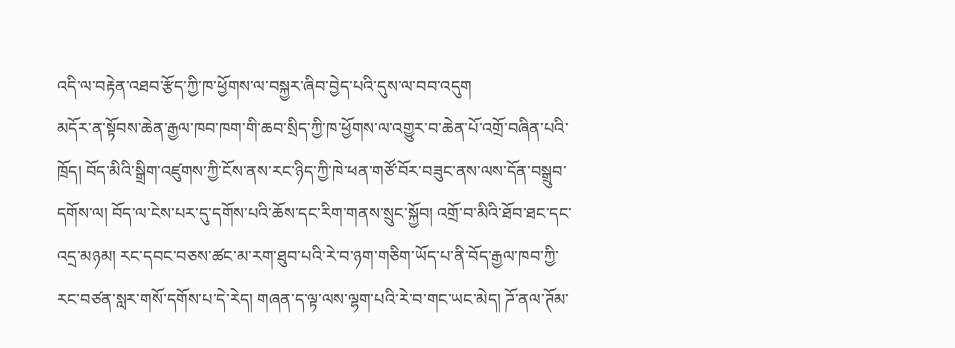འདི་ལ་བརྟེན་འཐབ་རྩོད་ཀྱི་ཁ་ཕྱོགས་ལ་བསྐྱར་ཞིབ་བྱེད་པའི་དུས་ལ་བབ་འདུག
མདོར་ན་སྟོབས་ཆེན་རྒྱལ་ཁབ་ཁག་གི་ཆབ་སྲིད་ཀྱི་ཁ་ཕྱོགས་ལ་འགྱུར་བ་ཆེན་པོ་འགྲོ་བཞིན་པའི་ཁྲོད། བོད་མིའི་སྒྲིག་འཛུགས་ཀྱི་ངོས་ནས་རང་ཉིད་ཀྱི་ཁེ་ཕན་གཙོ་བོར་བཟུང་ནས་ལས་དོན་བསྒྲུབ་དགོས་ལ། བོད་ལ་ངེས་པར་དུ་དགོས་པའི་ཆོས་དང་རིག་གནས་སྲུང་སྐྱོབ། འགྲོ་བ་མིའི་ཐོབ་ཐང་དང་འདྲ་མཉམ། རང་དབང་བཅས་ཚང་མ་རག་ཐུབ་པའི་རེ་བ་ཉག་གཅིག་ཡོད་པ་ནི་བོད་རྒྱལ་ཁབ་ཀྱི་རང་བཙན་སླར་གསོ་དགོས་པ་དེ་རེད། གཞན་ད་ལྟ་ལས་ལྷག་པའི་རེ་བ་གང་ཡང་མེད། ཌོ་ནལ་ཊོམ་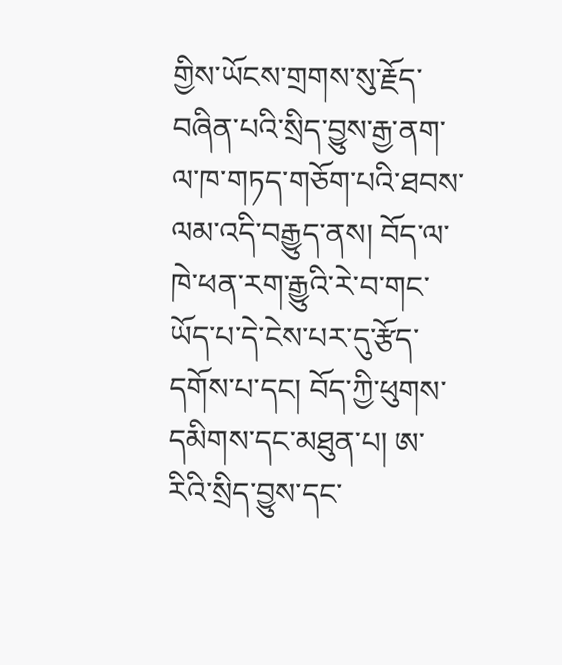གྱིས་ཡོངས་གྲགས་སུ་རྗོད་བཞིན་པའི་སྲིད་བྱུས་རྒྱ་ནག་ལ་ཁ་གཏད་གཅོག་པའི་ཐབས་ལམ་འདི་བརྒྱུད་ནས། བོད་ལ་ཁེ་ཕན་རག་རྒྱུའི་རེ་བ་གང་ཡོད་པ་དེ་ངེས་པར་དུ་རྩོད་དགོས་པ་དང། བོད་ཀྱི་ཕུགས་དམིགས་དང་མཐུན་པ། ཨ་རིའི་སྲིད་བྱུས་དང་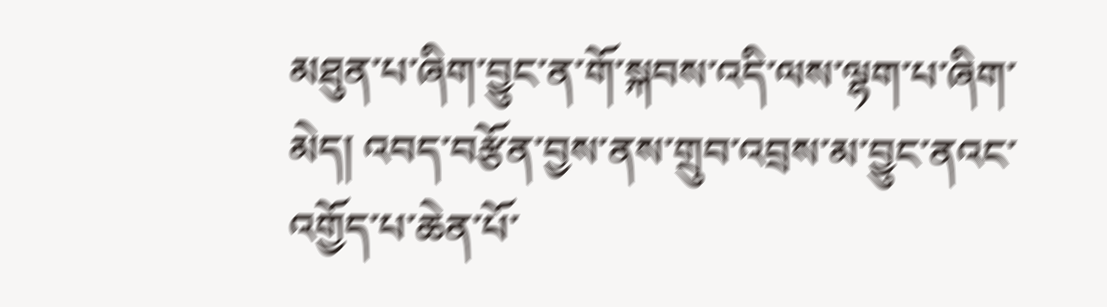མཐུན་པ་ཞིག་བྱུང་ན་གོ་སྐབས་འདི་ལས་ལྷག་པ་ཞིག་མེད། འབད་བརྩོན་བྱས་ནས་གྲུབ་འབྲས་མ་བྱུང་ནའང་འགྱོད་པ་ཆེན་པོ་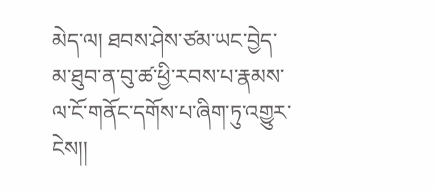མེད་ལ། ཐབས་ཤེས་ཙམ་ཡང་བྱེད་མ་ཐུབ་ན་བུ་ཚ་ཕྱི་རབས་པ་རྣམས་ལ་ངོ་གནོང་དགོས་པ་ཞིག་ཏུ་འགྱུར་ངེས།།